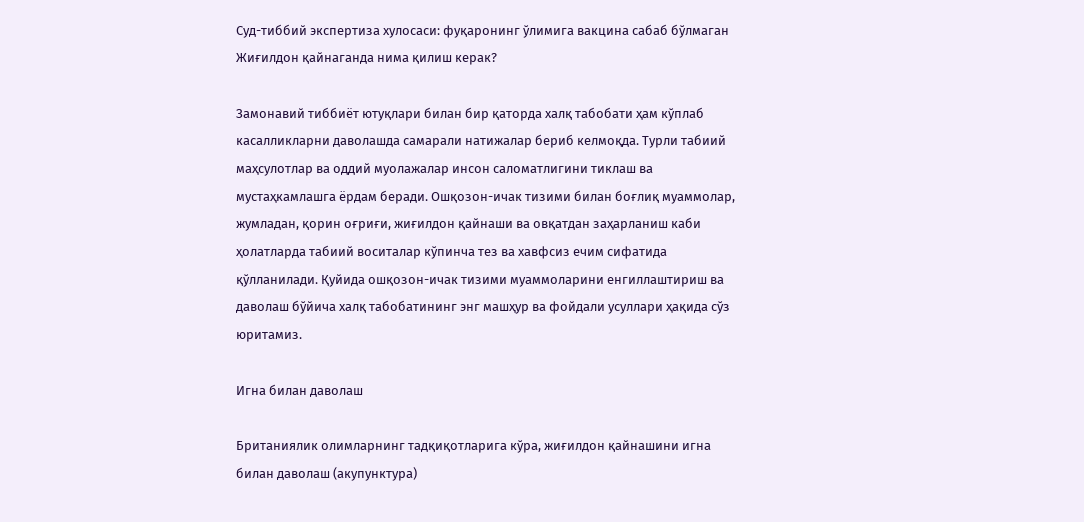Суд-тиббий экспертиза хулосаси: фуқаронинг ўлимига вакцина сабаб бўлмаган
Жиғилдон қайнаганда нима қилиш керак?

Замонавий тиббиёт ютуқлари билан бир қаторда халқ табобати ҳам кўплаб касалликларни даволашда самарали натижалар бериб келмоқда. Турли табиий маҳсулотлар ва оддий муолажалар инсон саломатлигини тиклаш ва мустаҳкамлашга ёрдам беради. Ошқозон-ичак тизими билан боғлиқ муаммолар, жумладан, қорин оғриғи, жиғилдон қайнаши ва овқатдан заҳарланиш каби ҳолатларда табиий воситалар кўпинча тез ва хавфсиз ечим сифатида қўлланилади. Қуйида ошқозон-ичак тизими муаммоларини енгиллаштириш ва даволаш бўйича халқ табобатининг энг машҳур ва фойдали усуллари ҳақида сўз юритамиз.

Игна билан даволаш

Британиялик олимларнинг тадқиқотларига кўра, жиғилдон қайнашини игна билан даволаш (акупунктура)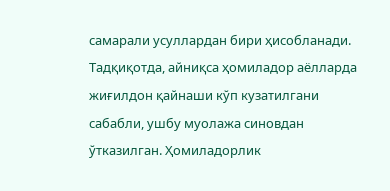самарали усуллардан бири ҳисобланади. Тадқиқотда, айниқса ҳомиладор аёлларда жиғилдон қайнаши кўп кузатилгани сабабли, ушбу муолажа синовдан ўтказилган. Ҳомиладорлик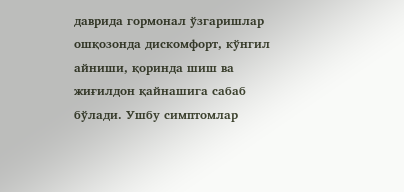даврида гормонал ўзгаришлар ошқозонда дискомфорт, кўнгил айниши, қоринда шиш ва жиғилдон қайнашига сабаб бўлади. Ушбу симптомлар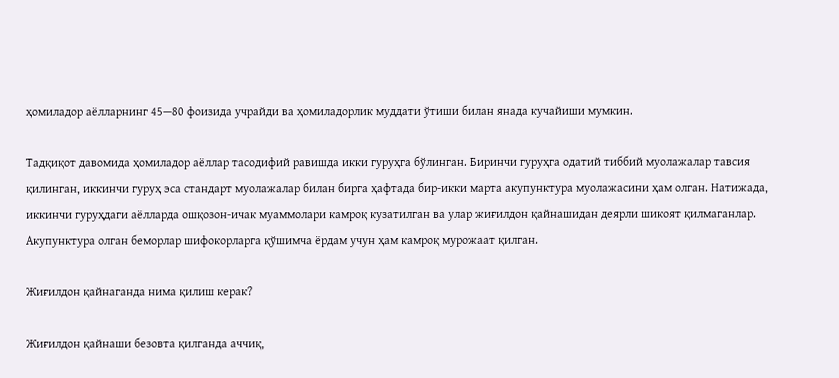ҳомиладор аёлларнинг 45—80 фоизида учрайди ва ҳомиладорлик муддати ўтиши билан янада кучайиши мумкин.

Тадқиқот давомида ҳомиладор аёллар тасодифий равишда икки гуруҳга бўлинган. Биринчи гуруҳга одатий тиббий муолажалар тавсия қилинган, иккинчи гуруҳ эса стандарт муолажалар билан бирга ҳафтада бир-икки марта акупунктура муолажасини ҳам олган. Натижада, иккинчи гуруҳдаги аёлларда ошқозон-ичак муаммолари камроқ кузатилган ва улар жиғилдон қайнашидан деярли шикоят қилмаганлар. Акупунктура олган беморлар шифокорларга қўшимча ёрдам учун ҳам камроқ мурожаат қилган.

Жиғилдон қайнаганда нима қилиш керак?

Жиғилдон қайнаши безовта қилганда аччиқ,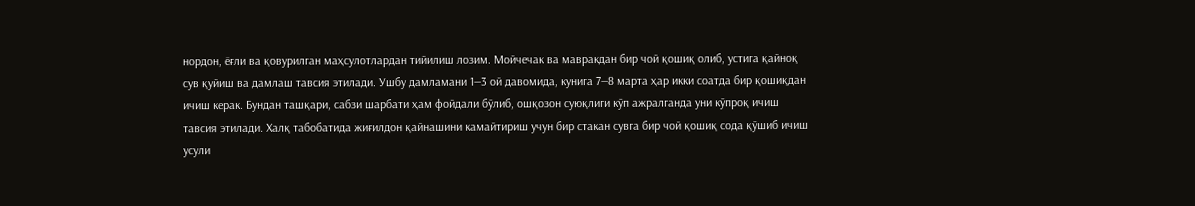нордон, ёғли ва қовурилган маҳсулотлардан тийилиш лозим. Мойчечак ва мавракдан бир чой қошиқ олиб, устига қайноқ сув қуйиш ва дамлаш тавсия этилади. Ушбу дамламани 1—3 ой давомида, кунига 7—8 марта ҳар икки соатда бир қошиқдан ичиш керак. Бундан ташқари, сабзи шарбати ҳам фойдали бўлиб, ошқозон суюқлиги кўп ажралганда уни кўпроқ ичиш тавсия этилади. Халқ табобатида жиғилдон қайнашини камайтириш учун бир стакан сувга бир чой қошиқ сода қўшиб ичиш усули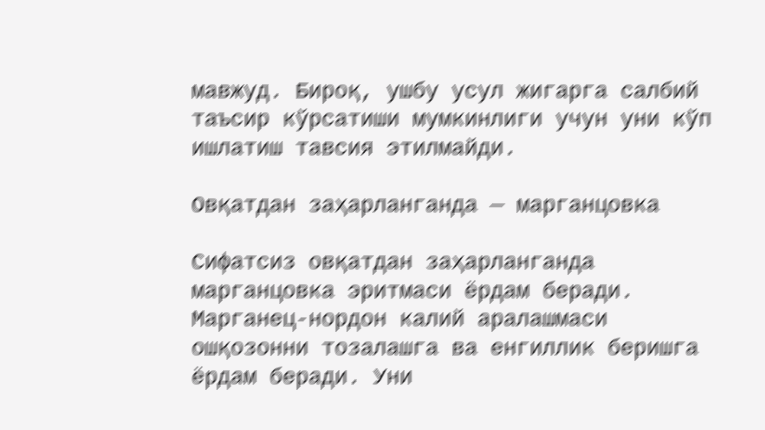мавжуд. Бироқ, ушбу усул жигарга салбий таъсир кўрсатиши мумкинлиги учун уни кўп ишлатиш тавсия этилмайди.

Овқатдан заҳарланганда — марганцовка

Сифатсиз овқатдан заҳарланганда марганцовка эритмаси ёрдам беради. Марганец-нордон калий аралашмаси ошқозонни тозалашга ва енгиллик беришга ёрдам беради. Уни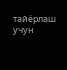тайёрлаш учун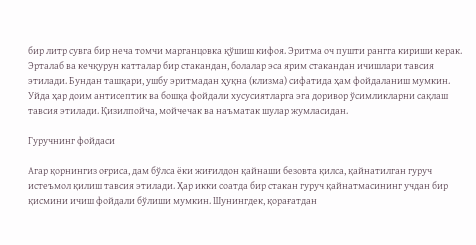бир литр сувга бир неча томчи марганцовка қўшиш кифоя. Эритма оч пушти рангга кириши керак. Эрталаб ва кечқурун катталар бир стакандан, болалар эса ярим стакандан ичишлари тавсия этилади. Бундан ташқари, ушбу эритмадан ҳуқна (клизма) сифатида ҳам фойдаланиш мумкин. Уйда ҳар доим антисептик ва бошқа фойдали хусусиятларга эга доривор ўсимликларни сақлаш тавсия этилади. Қизилпойча, мойчечак ва наъматак шулар жумласидан.

Гуручнинг фойдаси

Агар қорнингиз оғриса, дам бўлса ёки жиғилдон қайнаши безовта қилса, қайнатилган гуруч истеъмол қилиш тавсия этилади. Ҳар икки соатда бир стакан гуруч қайнатмасининг учдан бир қисмини ичиш фойдали бўлиши мумкин. Шунингдек, қорағатдан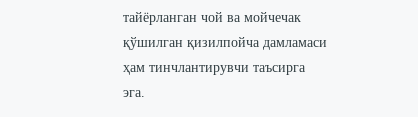тайёрланган чой ва мойчечак қўшилган қизилпойча дамламаси ҳам тинчлантирувчи таъсирга эга.